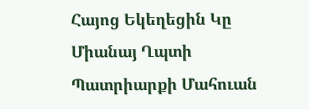Հայոց Եկեղեցին Կը Միանայ Ղպտի Պատրիարքի Մահուան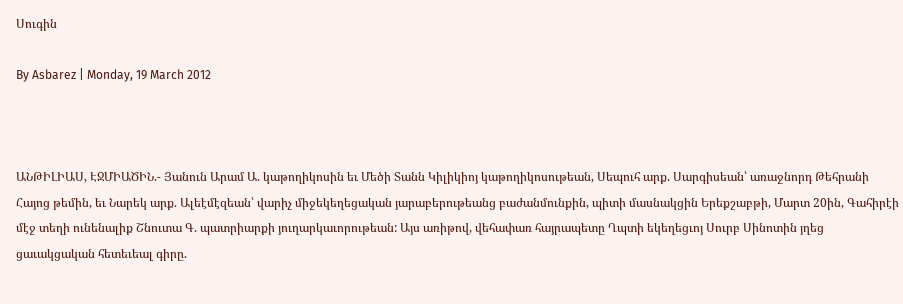Սուգին

By Asbarez | Monday, 19 March 2012



ԱՆԹԻԼԻԱՍ, ԷՋՄԻԱԾԻՆ.- Յանուն Արամ Ա. կաթողիկոսին եւ Մեծի Տանն Կիլիկիոյ կաթողիկոսութեան, Սեպուհ արք. Սարգիսեան՝ առաջնորդ Թեհրանի Հայոց թեմին, եւ Նարեկ արք. Ալեէմէզեան՝ վարիչ միջեկեղեցական յարաբերութեանց բաժանմունքին, պիտի մասնակցին Երեքշաբթի, Մարտ 20ին, Գահիրէի մէջ տեղի ունենալիք Շնուտա Գ. պատրիարքի յուղարկաւորութեան: Այս առիթով, վեհափառ հայրապետը Ղպտի եկեղեցւոյ Սուրբ Սինոտին յղեց ցաւակցական հետեւեալ գիրը.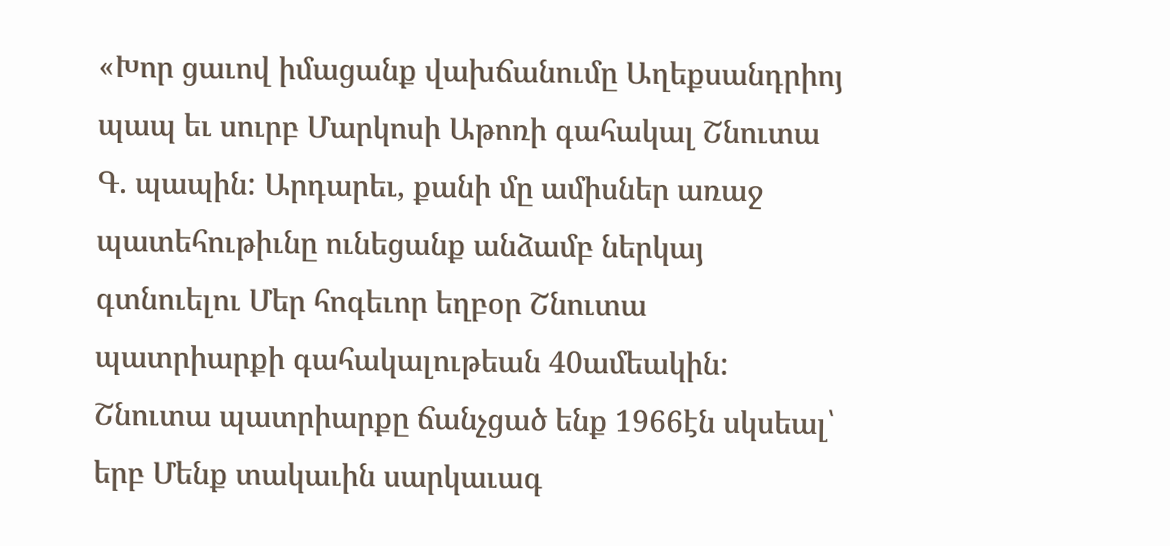«Խոր ցաւով իմացանք վախճանումը Աղեքսանդրիոյ պապ եւ սուրբ Մարկոսի Աթոռի գահակալ Շնուտա Գ. պապին: Արդարեւ, քանի մը ամիսներ առաջ պատեհութիւնը ունեցանք անձամբ ներկայ գտնուելու Մեր հոգեւոր եղբօր Շնուտա պատրիարքի գահակալութեան 40ամեակին: Շնուտա պատրիարքը ճանչցած ենք 1966էն սկսեալ՝ երբ Մենք տակաւին սարկաւագ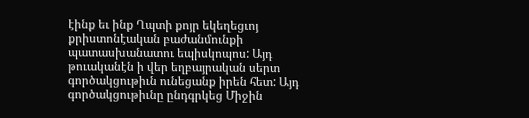էինք եւ ինք Ղպտի քոյր եկեղեցւոյ քրիստոնէական բաժանմունքի պատասխանատու եպիսկոպոս: Այդ թուականէն ի վեր եղբայրական սերտ գործակցութիւն ունեցանք իրեն հետ: Այդ գործակցութիւնը ընդգրկեց Միջին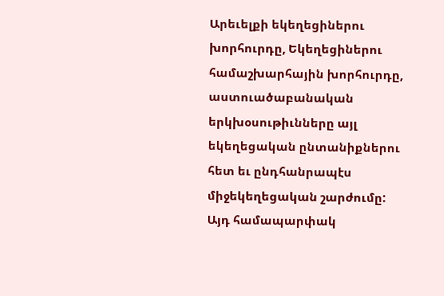Արեւելքի եկեղեցիներու խորհուրդը, Եկեղեցիներու համաշխարհային խորհուրդը, աստուածաբանական երկխօսութիւնները այլ եկեղեցական ընտանիքներու հետ եւ ընդհանրապէս միջեկեղեցական շարժումը: Այդ համապարփակ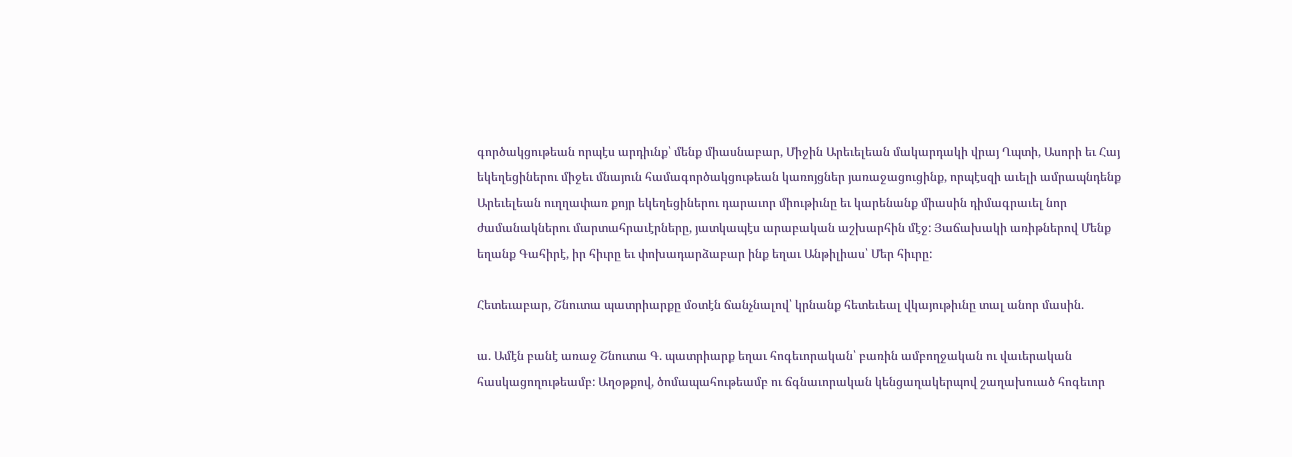գործակցութեան որպէս արդիւնք՝ մենք միասնաբար, Միջին Արեւելեան մակարդակի վրայ Ղպտի, Ասորի եւ Հայ եկեղեցիներու միջեւ մնայուն համագործակցութեան կառոյցներ յառաջացուցինք, որպէսզի աւելի ամրապնդենք Արեւելեան ուղղափառ քոյր եկեղեցիներու դարաւոր միութիւնը եւ կարենանք միասին դիմագրաւել նոր ժամանակներու մարտահրաւէրները, յատկապէս արաբական աշխարհին մէջ: Յաճախակի առիթներով Մենք եղանք Գահիրէ, իր հիւրը եւ փոխադարձաբար ինք եղաւ Անթիլիաս՝ Մեր հիւրը:

Հետեւաբար, Շնուտա պատրիարքը մօտէն ճանչնալով՝ կրնանք հետեւեալ վկայութիւնը տալ անոր մասին.

ա. Ամէն բանէ առաջ Շնուտա Գ. պատրիարք եղաւ հոգեւորական՝ բառին ամբողջական ու վաւերական հասկացողութեամբ: Աղօթքով, ծոմապահութեամբ ու ճգնաւորական կենցաղակերպով շաղախուած հոգեւոր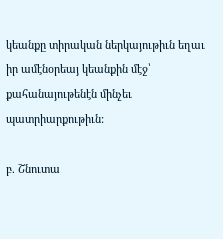կեանքը տիրական ներկայութիւն եղաւ իր ամէնօրեայ կեանքին մէջ՝ քահանայութենէն մինչեւ պատրիարքութիւն:

բ. Շնուտա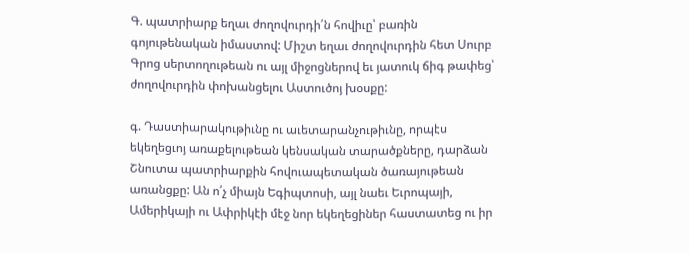Գ. պատրիարք եղաւ ժողովուրդի՛ն հովիւը՝ բառին գոյութենական իմաստով: Միշտ եղաւ ժողովուրդին հետ Սուրբ Գրոց սերտողութեան ու այլ միջոցներով եւ յատուկ ճիգ թափեց՝ ժողովուրդին փոխանցելու Աստուծոյ խօսքը:

գ. Դաստիարակութիւնը ու աւետարանչութիւնը, որպէս եկեղեցւոյ առաքելութեան կենսական տարածքները, դարձան Շնուտա պատրիարքին հովուապետական ծառայութեան առանցքը: Ան ո՛չ միայն Եգիպտոսի, այլ նաեւ Եւրոպայի, Ամերիկայի ու Ափրիկէի մէջ նոր եկեղեցիներ հաստատեց ու իր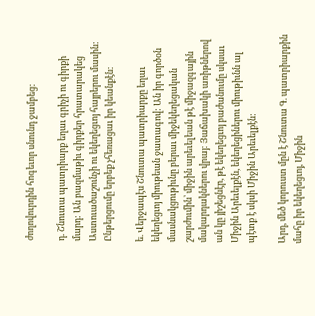ժողովուրդին հոգեւոր սնունդ ջամբեց:

դ. Շնուտա պատրիարք եղաւ գրիչի ու գիրքի մարդ: Ան բազմաթիւ գիրքեր հրատարակեց Աստուածաշունչի ու եկեղեցւոյ հայրերու մասին: Ընթերցումը երբեք չհեռացաւ իր կեանքէն:

ե. Վերջապէս Շնուտա պատրիարքը եղաւ եկեղեցւոյ միութեան ջատագով: Ան իր գործօն մասնակցութիւնը բերաւ միջեկեղեցական շարժումին՝ միջին արեւելեան թէ միջազգային մակարդակներու վրայ: Յաճախակի առիթներով ան կը յիշեցնէր, թէ եկեղեցւոյ բաժանումը սկսաւ Միջին Արեւելքէն, եկեղեցիներու միութիւնն ալ պէտք է սկսի Միջին Արեւելքէն:

Արդ, մեծ կորուստ մըն է Շնուտա Գ. պատրիարքին մահը իր եկեղեցւոյ, Միջին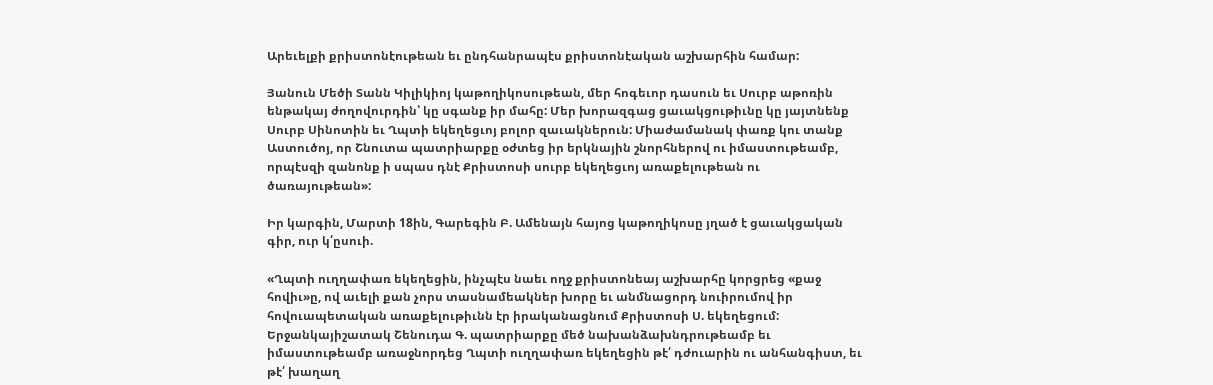Արեւելքի քրիստոնէութեան եւ ընդհանրապէս քրիստոնէական աշխարհին համար:

Յանուն Մեծի Տանն Կիլիկիոյ կաթողիկոսութեան, մեր հոգեւոր դասուն եւ Սուրբ աթոռին ենթակայ ժողովուրդին՝ կը սգանք իր մահը: Մեր խորազգաց ցաւակցութիւնը կը յայտնենք Սուրբ Սինոտին եւ Ղպտի եկեղեցւոյ բոլոր զաւակներուն: Միաժամանակ փառք կու տանք Աստուծոյ, որ Շնուտա պատրիարքը օժտեց իր երկնային շնորհներով ու իմաստութեամբ, որպէսզի զանոնք ի սպաս դնէ Քրիստոսի սուրբ եկեղեցւոյ առաքելութեան ու ծառայութեան»:

Իր կարգին, Մարտի 18ին, Գարեգին Բ. Ամենայն հայոց կաթողիկոսը յղած է ցաւակցական գիր, ուր կ՛ըսուի.

«Ղպտի ուղղափառ եկեղեցին, ինչպէս նաեւ ողջ քրիստոնեայ աշխարհը կորցրեց «քաջ հովիւ»ը, ով աւելի քան չորս տասնամեակներ խորը եւ անմնացորդ նուիրումով իր հովուապետական առաքելութիւնն էր իրականացնում Քրիստոսի Ս. եկեղեցում: Երջանկայիշատակ Շենուդա Գ. պատրիարքը մեծ նախանձախնդրութեամբ եւ իմաստութեամբ առաջնորդեց Ղպտի ուղղափառ եկեղեցին թէ՛ դժուարին ու անհանգիստ, եւ թէ՛ խաղաղ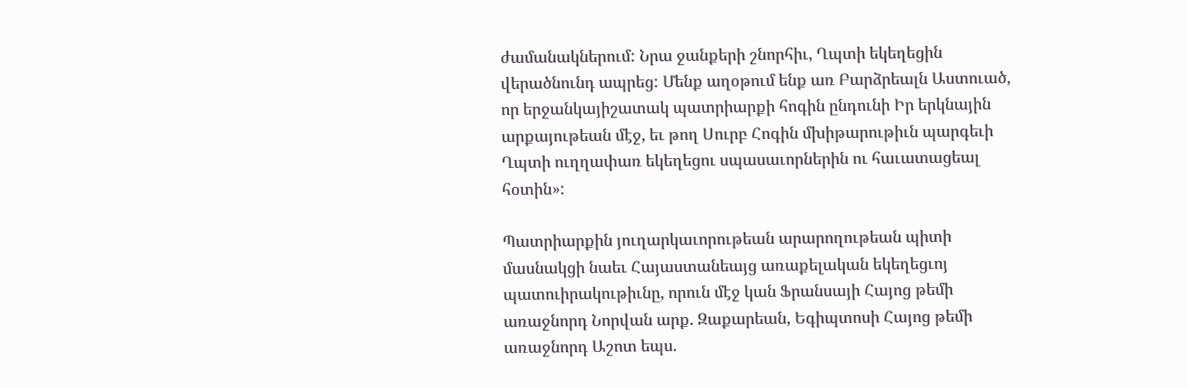ժամանակներում: Նրա ջանքերի շնորհիւ, Ղպտի եկեղեցին վերածնունդ ապրեց: Մենք աղօթում ենք առ Բարձրեալն Աստուած, որ երջանկայիշատակ պատրիարքի հոգին ընդունի Իր երկնային արքայութեան մէջ, եւ թող Սուրբ Հոգին մխիթարութիւն պարգեւի Ղպտի ուղղափառ եկեղեցու սպասաւորներին ու հաւատացեալ հօտին»:

Պատրիարքին յուղարկաւորութեան արարողութեան պիտի մասնակցի նաեւ Հայաստանեայց առաքելական եկեղեցւոյ պատուիրակութիւնը, որուն մէջ կան Ֆրանսայի Հայոց թեմի առաջնորդ Նորվան արք. Զաքարեան, Եգիպտոսի Հայոց թեմի առաջնորդ Աշոտ եպս.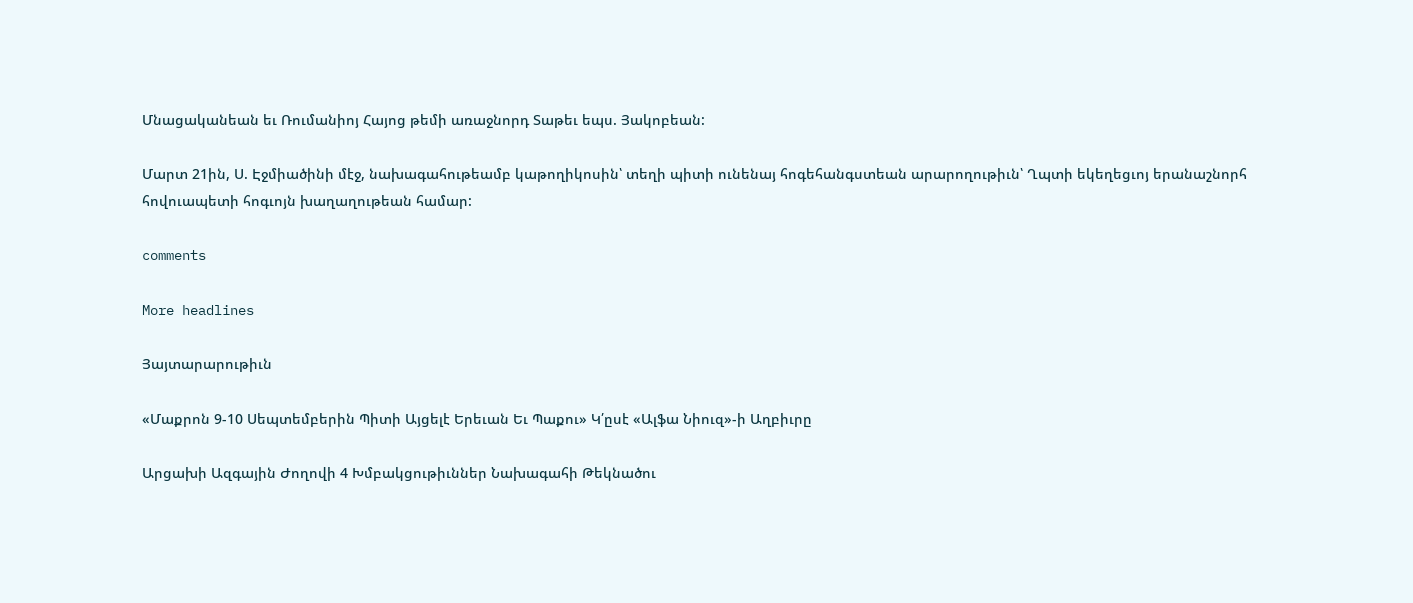Մնացականեան եւ Ռումանիոյ Հայոց թեմի առաջնորդ Տաթեւ եպս. Յակոբեան:

Մարտ 21ին, Ս. Էջմիածինի մէջ, նախագահութեամբ կաթողիկոսին՝ տեղի պիտի ունենայ հոգեհանգստեան արարողութիւն՝ Ղպտի եկեղեցւոյ երանաշնորհ հովուապետի հոգւոյն խաղաղութեան համար:

comments

More headlines

Յայտարարութիւն

«Մաքրոն 9-10 Սեպտեմբերին Պիտի Այցելէ Երեւան Եւ Պաքու» Կ՛ըսէ «Ալֆա Նիուզ»-ի Աղբիւրը

Արցախի Ազգային Ժողովի 4 Խմբակցութիւններ Նախագահի Թեկնածու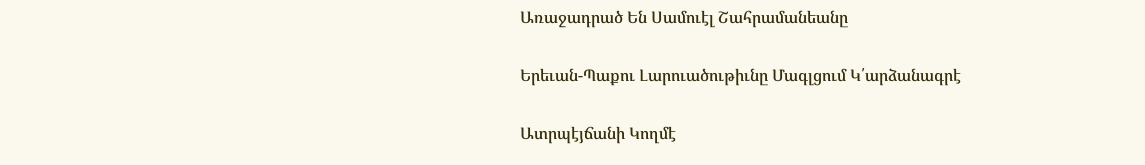Առաջադրած Են Սամուէլ Շահրամանեանը

Երեւան-Պաքու Լարուածութիւնը Մագլցում Կ՛արձանագրէ

Ատրպէյճանի Կողմէ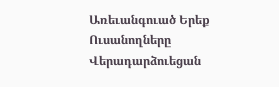Առեւանգուած Երեք Ուսանողները Վերադարձուեցան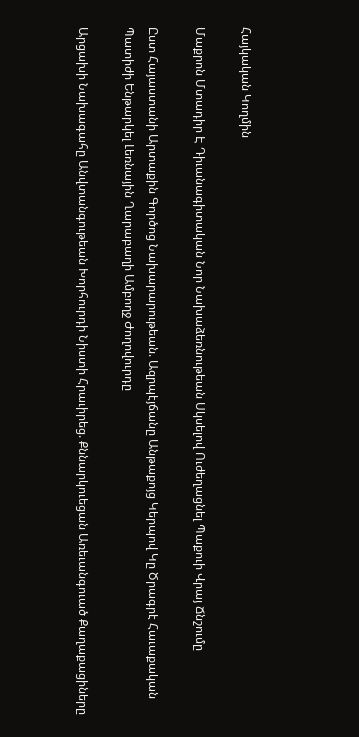Հայկական Կողմին

Մաքրոն Մտադիր Է Դիւանագիտական Նոր Նախաձեռնութեան Սկսելով Ուժեղացնել Պաքուի Վրայ Ճնշումը

Ըստ Հայաստանի Արտաքին Գործոց Նախարարութեան. Ազրպէյճանը Անթաքոյց Կերպով Կը Ծրագրէ Հաւաքական Պատիժի Ենթարկել Լեռնային Ղարաբաղի Ամբողջ Ժողովուրդը

Արցախի Նախագահը Անվտանգութեան Խորհուրդի Նիստի Հրաւիրեց. Քննարկուեցան Առեւանգուած Քաղաքացիները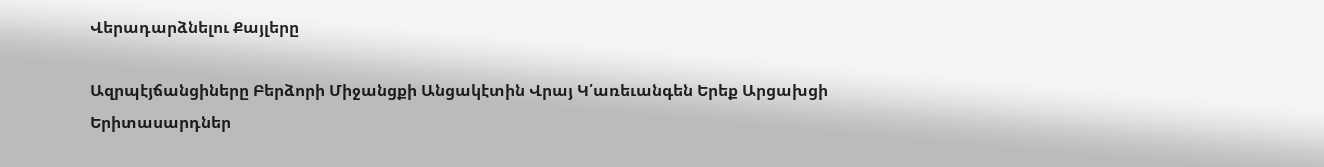Վերադարձնելու Քայլերը

Ազրպէյճանցիները Բերձորի Միջանցքի Անցակէտին Վրայ Կ՛առեւանգեն Երեք Արցախցի Երիտասարդներ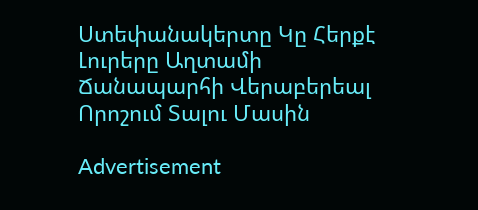Ստեփանակերտը Կը Հերքէ Լուրերը Աղտամի Ճանապարհի Վերաբերեալ Որոշում Տալու Մասին

Advertisement